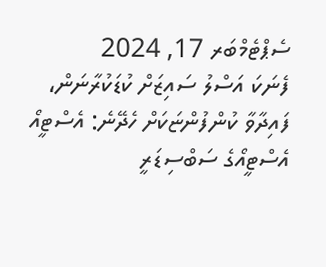ސެޕްޓެމްބަރ 17, 2024
ފެނަކަ އަސްލު ސައިޒަށް ކުޑަކުރާނަން، ފައިދާވާ ކުންފުންޏަކަށް ހެދޭނެ: އެސްޓީއޯ
އެސްޓީއޯގެ ސަބްސިޑަރީ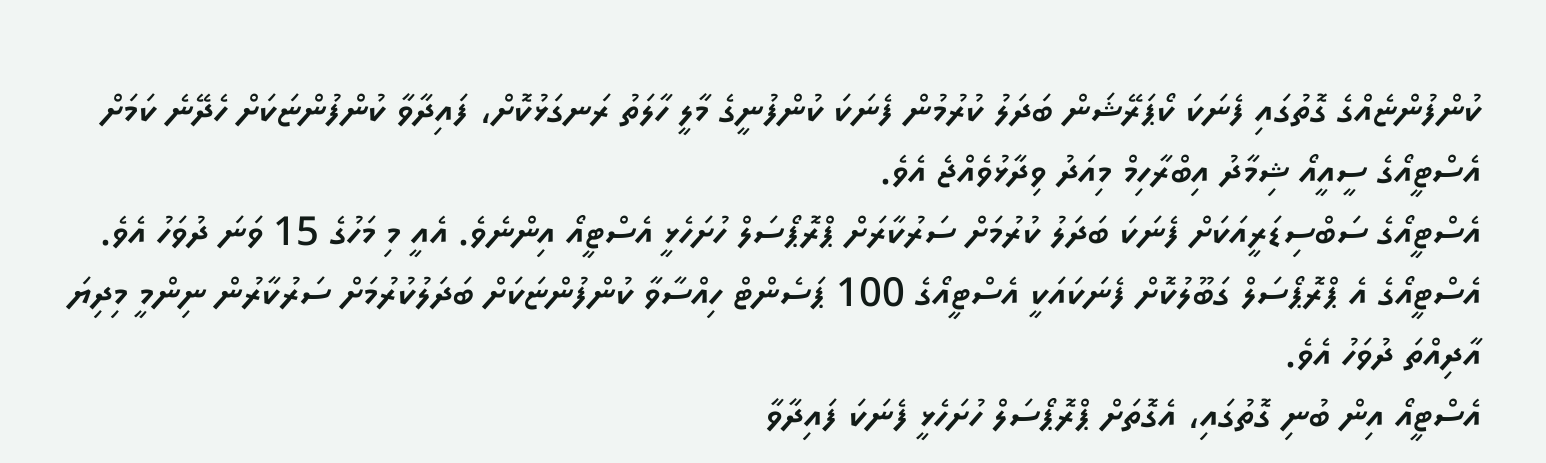ކުންފުންޏެއްގެ ގޮތުގައި ފެނަކަ ކޯޕަރޭޝަން ބަދަލު ކުރުމުން ފެނަކަ ކުންފުނީގެ މާލީ ހާލަތު ރަނގަޅުކޮށް، ފައިދާވާ ކުންފުންޏަކަށް ހެދޭނެ ކަމަށް އެސްޓީއޯގެ ސީއީއޯ ޝިމާދު އިބްރާހިމް މިއަދު ވިދާޅުވެއްޖެ އެވެ.
އެސްޓީއޯގެ ސަބްސިޑަރީއަކަށް ފެނަކަ ބަދަލު ކުރުމަށް ސަރުކާރަށް ޕްރޮޕޯސަލް ހުށަހެޅީ އެސްޓީއޯ އިންނެވެ. އެއީ މި މަހުގެ 15 ވަނަ ދުވަހު އެވެ. އެސްޓީއޯގެ އެ ޕްރޮޕޯސަލް ގަބޫލުކޮށް ފެނަކައަކީ އެސްޓީއޯގެ 100 ޕަސެންޓް ހިއްސާވާ ކުންފުންޏަކަށް ބަދަލުކުރުމަށް ސަރުކާރުން ނިންމީ މިދިޔަ އާދިއްތަ ދުވަހު އެވެ.
އެސްޓީއޯ އިން ބުނި ގޮތުގައި، އެގޮތަށް ޕްރޮޕޯސަލް ހުށަހެޅީ ފެނަކަ ފައިދާވާ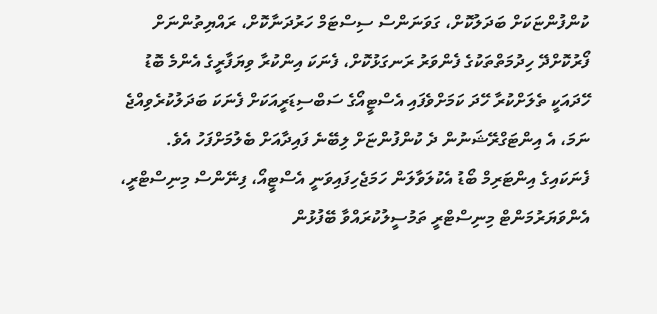ކުންފުންޏަކަށް ބަދަލުކޮށް، ގަވަނަންސް ސިސްޓަމް ހަރުދަނާކޮށް، ރައްޔިތުންނަށް ފޯރުކޮށްދޭ ހިދުމަތްތަކުގެ ފެންވަރު ރަނގަޅުކޮށް، ފެނަކަ އިންކުރާ ވިޔަފާރީގެ އެންމެ ބޮޑު ހޭދައަކީ ތެލަށްކުރާ ހޭދަ ކަމަށްވެފައި އެސްޓީއޯގެ ސަބްސިޑަރީއަކަށް ފެނަކަ ބަދަލުކުރެވިއްޖެ ނަމަ، އެ އިންޓަގްރޭޝަނުން ދެ ކުންފުންޏަށް ލިބޭނެ ފައިދާއަށް ބެލުމަށްފަހު އެވެ.
ފެނަކައިގެ އިންޓަރިމް ބޯޑު އެކުލަވާލަން ހަމަޖެހިފައިވަނީ އެސްޓީއޯ، ފިނޭންސް މިނިސްޓްރީ، އެންވަޔަރުމަންޓް މިނިސްޓްރީ ތަމުސީލުކުރައްވާ ބޭފުޅުން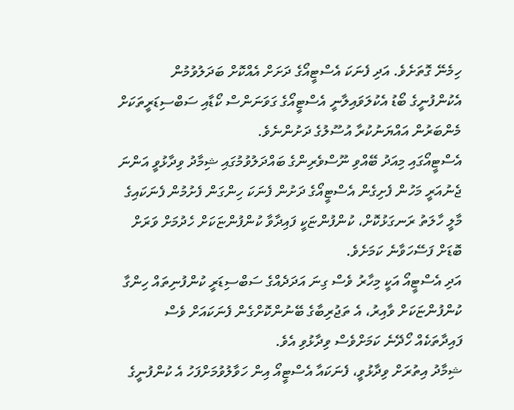ހިމެނޭ ގޮތަށެވެ. އަދި ފެނަކަ އެސްޓީއޯގެ ދަށަށް އެއްކޮށް ބަދަލުވުމުން އެކުންފުނީގެ ބޯޑު އެކުލަވައިލާނީ އެސްޓީއޯގެ ގަވަނަންސް ކޯޑާއި ސަބްސިޑަރީތަކަށް މެންބަރުން އައްޔަނުކުރާ އުސޫލުގެ ދަށުންނެވެ.
އެސްޓީއޯގައި މިއަދު ބޭއްވި ނޫސްވެރިންގެ ބައްދަލުވުމުގައި ޝިމާދު ވިދާޅުވީ އަންނަ ޖެނުއަރީ މަހުން ފެށިގެން އެސްޓީއޯގެ ދަށުން ފެނަކަ ހިންގަން ފެށުމުން ފެނަކައިގެ މާލީ ހާލަތު ރަނގަޅުކޮށް، ކުންފުންޏަކީ ފައިދާވާ ކުންފުންޏަކަށް ހެދުމަށް ވަރަށް ބޮޑަށް ފަސޭހަވާނެ ކަމަށެވެ.
އަދި އެސްޓީއޯ އަކީ މިހާރު ވެސް ގިނަ އަދަދެއްގެ ސަބްސިޑަރީ ކުންފުނިތައް ހިންގާ ކުންފުންޏަކަށް ވާއިރު، އެ ތަޖުރިބާގެ ބޭނުންކޮށްގެން ފެނަކައަށް ވެސް ފައިދާތަކެއް ހޯދޭނެ ކަމަށްވެސް ވިދާޅުވި އެވެ.
ޝިމާދު އިތުރަށް ވިދާޅުވީ، ފެނަކައާ އެސްޓީއޯ އިން ހަވާލުވުމަށްފަހު އެ ކުންފުނީގެ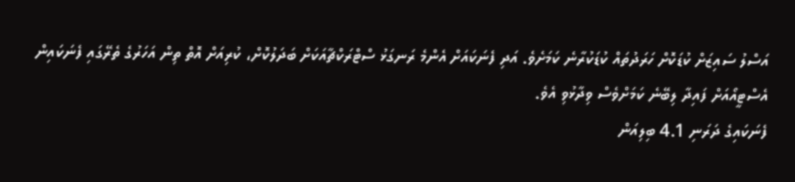އަސްލު ސައިޒަށް ކުޑަކޮށް ހަރަދުތައް ކުޑަކުރާނެ ކަމަށެވެ. އަދި ފެނަކައަށް އެންމެ ރަނގަޅު ސްޓްރަކްޗާއަކަށް ބަދަލުކޮށް، ކުރިއަށް އޮތް ތިން އަހަރުގެ ތެރޭގައި ފެނަކައިން އެސްޓީއޯއަށް ފައިދާ ލިބޭނެ ކަމަށްވެސް ވިދާޅުވި އެވެ.
ފެނަކައިގެ ދަރަނި 4.1 ބިލިއަން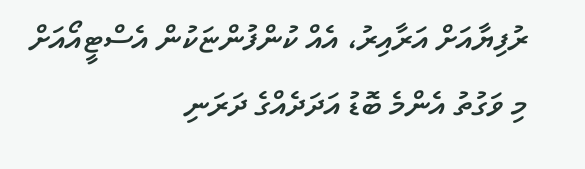ރުފިޔާއަށް އަރާއިރު، އެއް ކުންފުންޏަކުން އެސްޓީއޯއަށް މި ވަގުތު އެންމެ ބޮޑު އަދަދެއްގެ ދަރަނި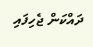ދައްކަން ޖެހިފައި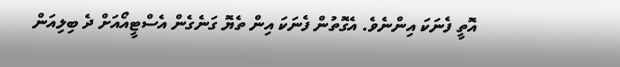އޮތީ ފެނަކަ އިންނެވެ. އެގޮތުން ފެނަކަ އިން ތެޔޮ ގަނެގެން އެސްޓީއޯއަށް ދެ ބިލިއަން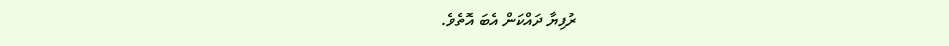ރުފިޔާ ދައްކަން އެބަ އޮތެވެ.